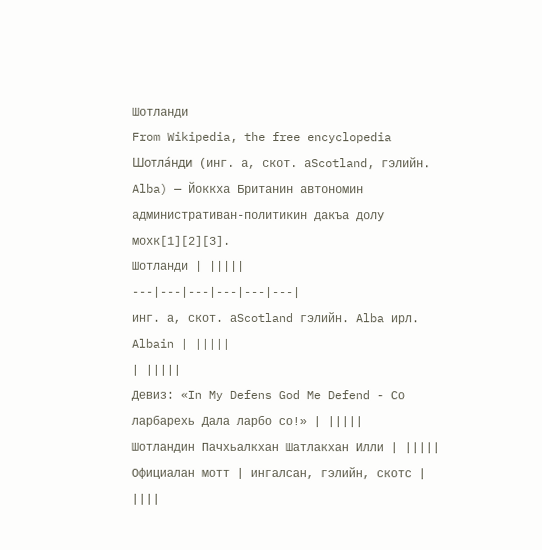Шотланди
From Wikipedia, the free encyclopedia
Шотла́нди (инг. а, скот. аScotland, гэлийн. Alba) — Йоккха Британин автономин административан-политикин дакъа долу мохк[1][2][3].
Шотланди | |||||
---|---|---|---|---|---|
инг. а, скот. аScotland гэлийн. Alba ирл. Albain | |||||
| |||||
Девиз: «In My Defens God Me Defend - Со ларбарехь Дала ларбо со!» | |||||
Шотландин Пачхьалкхан Шатлакхан Илли | |||||
Официалан мотт | ингалсан, гэлийн, скотс | ||||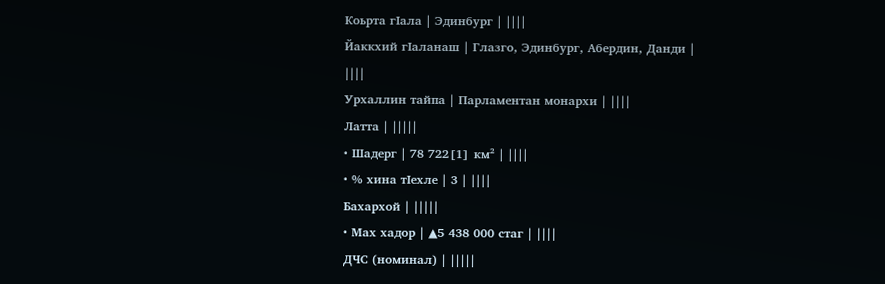Коьрта гӀала | Эдинбург | ||||
Йаккхий гӀаланаш | Глазго, Эдинбург, Абердин, Данди | ||||
Урхаллин тайпа | Парламентан монархи | ||||
Латта | |||||
• Шадерг | 78 722[1] км² | ||||
• % хина тӀехле | 3 | ||||
Бахархой | |||||
• Мах хадор | ▲5 438 000 стаг | ||||
ДЧС (номинал) | |||||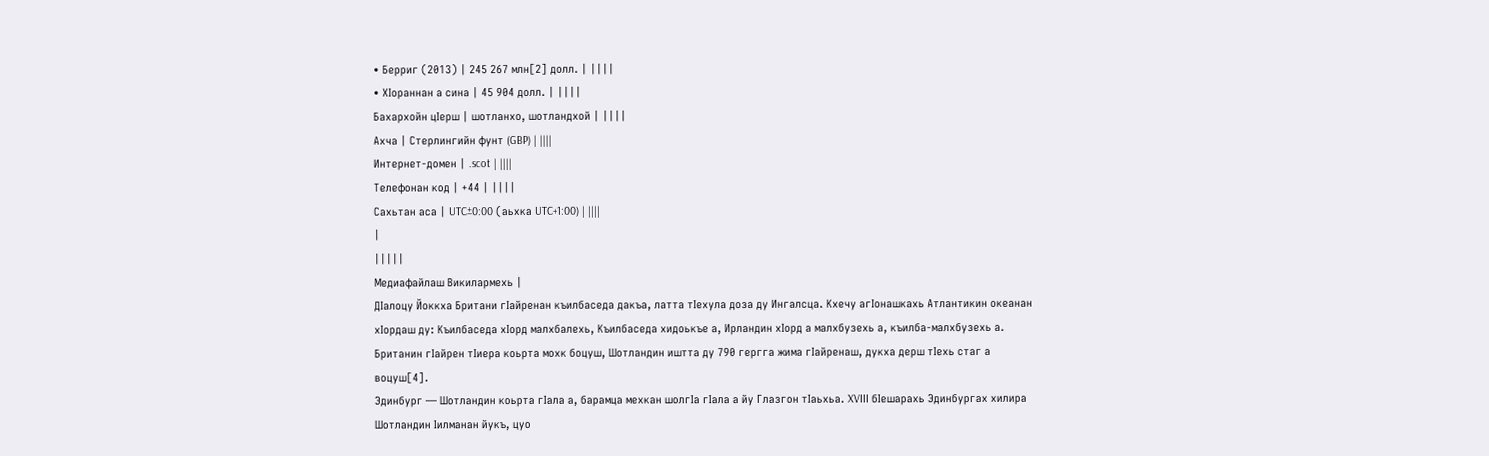• Берриг (2013) | 245 267 млн[2] долл. | ||||
• ХӀораннан а сина | 45 904 долл. | ||||
Бахархойн цӀерш | шотланхо, шотландхой | ||||
Ахча | Стерлингийн фунт (GBP) | ||||
Интернет-домен | .scot | ||||
Телефонан код | +44 | ||||
Сахьтан аса | UTC±0:00 (аьхка UTC+1:00) | ||||
|
|||||
Медиафайлаш Викилармехь |
ДӀалоцу Йоккха Британи гӀайренан къилбаседа дакъа, латта тӀехула доза ду Ингалсца. Кхечу агӀонашкахь Атлантикин океанан хӀордаш ду: Къилбаседа хӀорд малхбалехь, Къилбаседа хидоькъе а, Ирландин хӀорд а малхбузехь а, къилба-малхбузехь а. Британин гӀайрен тӀиера коьрта мохк боцуш, Шотландин иштта ду 790 гергга жима гӀайренаш, дукха дерш тӀехь стаг а воцуш[4].
Эдинбург — Шотландин коьрта гӀала а, барамца мехкан шолгӀа гӀала а йу Глазгон тӀаьхьа. XVIII бӀешарахь Эдинбургах хилира Шотландин Ӏилманан йукъ, цуо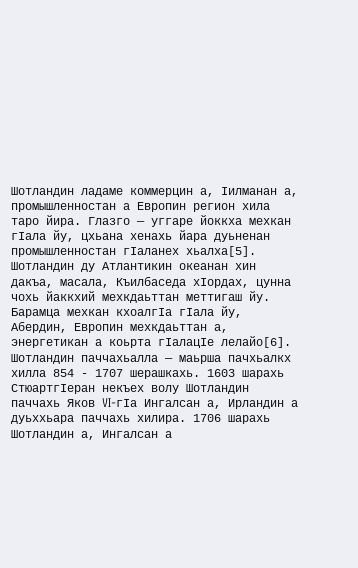Шотландин ладаме коммерцин а, Ӏилманан а, промышленностан а Европин регион хила таро йира. Глазго — уггаре йоккха мехкан гӀала йу, цхьана хенахь йара дуьненан промышленностан гӀаланех хьалха[5]. Шотландин ду Атлантикин океанан хин дакъа, масала, Къилбаседа хӀордах, цунна чохь йаккхий мехкдаьттан меттигаш йу. Барамца мехкан кхоалгӀа гӀала йу, Абердин, Европин мехкдаьттан а, энергетикан а коьрта гӀалацӀе лелайо[6].
Шотландин паччахьалла — маьрша пачхьалкх хилла 854 - 1707 шерашкахь. 1603 шарахь СтюартгӀеран некъех волу Шотландин паччахь Яков VI-гӀа Ингалсан а, Ирландин а дуьххьара паччахь хилира. 1706 шарахь Шотландин а, Ингалсан а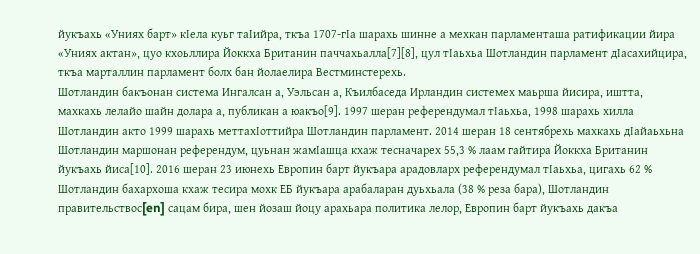йукъахь «Униях барт» кӀела куьг таӀийра, ткъа 1707-гӀа шарахь шинне а мехкан парламенташа ратификации йира «Униях актан», цуо кхоьллира Йоккха Британин паччахьалла[7][8], цул тӀаьхьа Шотландин парламент дӀасахийцира, ткъа марталлин парламент болх бан йолаелира Вестминстерехь.
Шотландин бакъонан система Ингалсан а, Уэльсан а, Къилбаседа Ирландин системех маьрша йисира, иштта, махкахь лелайо шайн долара а, публикан а юакъо[9]. 1997 шеран референдумал тӀаьхьа, 1998 шарахь хилла Шотландин акто 1999 шарахь меттахӀоттийра Шотландин парламент. 2014 шеран 18 сентябрехь махкахь дӀайаьхьна Шотландин маршонан референдум, цуьнан жамӀашца кхаж тесначарех 55,3 % лаам гайтира Йоккха Британин йукъахь йиса[10]. 2016 шеран 23 июнехь Европин барт йукъара арадовларх референдумал тӀаьхьа, цигахь 62 % Шотландин бахархоша кхаж тесира мохк ЕБ йукъара арабаларан дуьхьала (38 % реза бара), Шотландин правительствос[en] сацам бира, шен йозаш йоцу арахьара политика лелор, Европин барт йукъахь дакъа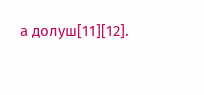а долуш[11][12].